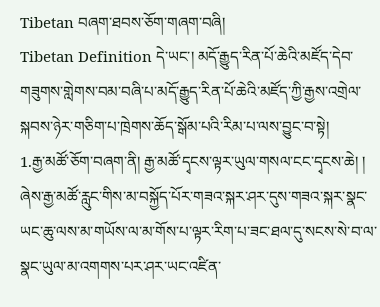Tibetan བཞག་ཐབས་ཅོག་གཞག་བཞི།
Tibetan Definition དེ་ཡང་། མདོ་རྒྱུད་རིན་པོ་ཆེའི་མཛོད་དེབ་གཟུགས་གླེགས་བམ་བཞི་པ་མདོ་རྒྱུད་རིན་པོ་ཆེའི་མཛོད་ཀྱི་རྒྱས་འགྲེལ་སྐབས་ཉེར་གཅིག་པ་ཁྲེགས་ཆོད་སྒོམ་པའི་རིམ་པ་ལས་བྱུང་བ་སྟེ།
1.རྒྱ་མཚོ་ཅོག་བཞག་ནི། རྒྱ་མཚོ་དྭངས་ལྟར་ཡུལ་གསལ་ངང་དྭངས་ཆེ། ། ཞེས་རྒྱ་མཚོ་རླུང་གིས་མ་བསྐྱོད་པོར་གཟའ་སྐར་ཤར་དུས་གཟའ་སྐར་སྣང་ཡང་ཆུ་ལས་མ་གཡོས་ལ་མ་གོས་པ་ལྟར་རིག་པ་ཟང་ཐལ་དུ་སངས་སེ་བ་ལ་སྣང་ཡུལ་མ་འགགས་པར་ཤར་ཡང་འཛིན་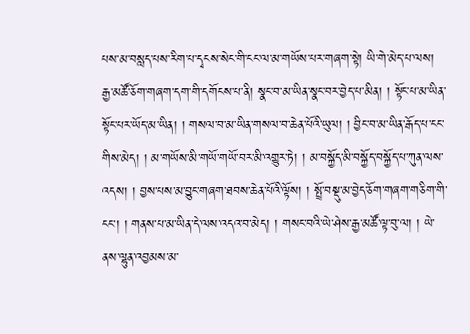པས་མ་བསླད་པས་རིག་པ་དྭངས་སེང་གི་ངང་ལ་མ་གཡོས་པར་གཞག་སྟེ། ཡི་གེ་མེད་པ་ལས། རྒྱ་མཚོ་ཅོག་གཞག་དག་གི་དགོངས་པ་ནི། སྣང་བ་མ་ཡིན་སྣང་བར་བྱེད་པ་མིན། ། སྟོང་པ་མ་ཡིན་སྟོང་པར་ཡོད་མ་ཡིན། ། གསལ་བ་མ་ཡིན་གསལ་བ་ཆེན་པོའི་ཡུལ། ། བྱིང་བ་མ་ཡིན་རྒོད་པ་ངང་གིས་མེད། ། མ་གཡོས་མི་གཡོ་གཡོ་བར་མི་འགྱུར་ཏེ། ། མ་བསྐྱོད་མི་བསྐྱོད་བསྐྱོད་པ་ཀུན་ལས་འདས། ། བྱས་པས་མ་བྱུང་གཞག་ཐབས་ཆེན་པོའི་ལྟོས། ། སྤྲོ་བསྡུ་མ་བྱེད་ཅོག་གཞག་གཅིག་གི་ངང་། ། གནས་པ་མ་ཡིན་དེ་ལས་འདའ་བ་མེད། ། གསང་བའི་ཡེ་ཤེས་རྒྱ་མཚོ་ལྟ་བུ་ལ། ། ཡེ་ནས་ལྷུན་འབྱམས་མ་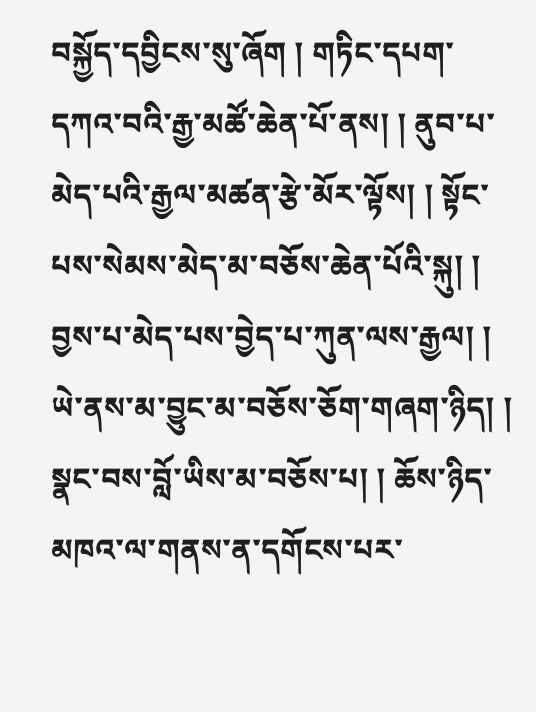བསྐྱོད་དབྱིངས་སུ་ཞོག ། གཏིང་དཔག་དཀའ་བའི་རྒྱ་མཚོ་ཆེན་པོ་ནས། ། ནུབ་པ་མེད་པའི་རྒྱལ་མཚན་རྩེ་མོར་ལྟོས། ། སྟོང་པས་སེམས་མེད་མ་བཅོས་ཆེན་པོའི་སྐུ། ། བྱས་པ་མེད་པས་བྱེད་པ་ཀུན་ལས་རྒྱལ། ། ཡེ་ནས་མ་བྱུང་མ་བཅོས་ཅོག་གཞག་ཉིད། ། སྣང་བས་བློ་ཡིས་མ་བཅོས་པ། ། ཆོས་ཉིད་མཁའ་ལ་གནས་ན་དགོངས་པར་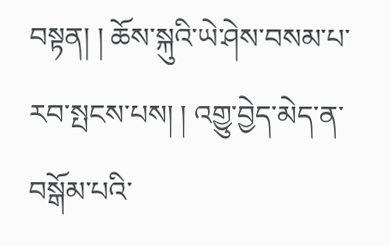བསྟན། ། ཆོས་སྐུའི་ཡེ་ཤེས་བསམ་པ་རབ་སྤངས་པས། ། འགྱུ་བྱེད་མེད་ན་བསྒོམ་པའི་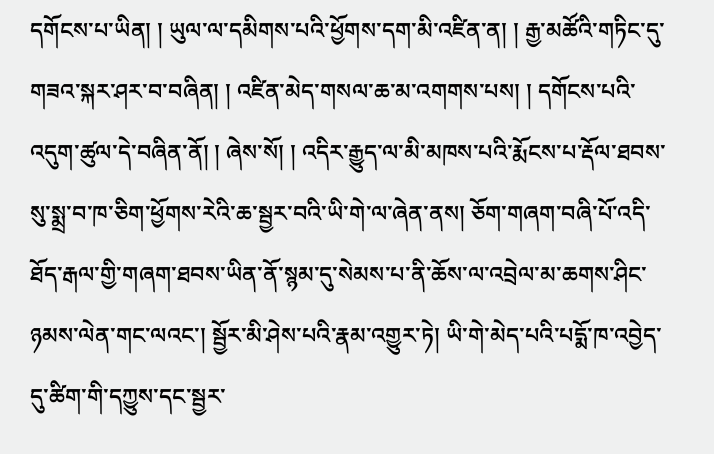དགོངས་པ་ཡིན། ། ཡུལ་ལ་དམིགས་པའི་ཕྱོགས་དག་མི་འཛིན་ན། ། རྒྱ་མཚོའི་གཏིང་དུ་གཟའ་སྐར་ཤར་བ་བཞིན། ། འཛིན་མེད་གསལ་ཆ་མ་འགགས་པས། ། དགོངས་པའི་འདུག་ཚུལ་དེ་བཞིན་ནོ། ། ཞེས་སོ། ། འདིར་རྒྱུད་ལ་མི་མཁས་པའི་རྨོངས་པ་རྡོལ་ཐབས་སུ་སྨྲ་བ་ཁ་ཅིག་ཕྱོགས་རེའི་ཆ་སྦྱར་བའི་ཡི་གེ་ལ་ཞེན་ནས། ཅོག་གཞག་བཞི་པོ་འདི་ཐོད་རྒལ་གྱི་གཞག་ཐབས་ཡིན་ནོ་སྙམ་དུ་སེམས་པ་ནི་ཆོས་ལ་འབྲེལ་མ་ཆགས་ཤིང་ཉམས་ལེན་གང་ལའང་། སྦྱོར་མི་ཤེས་པའི་རྣམ་འགྱུར་ཏེ། ཡི་གེ་མེད་པའི་པདྨོ་ཁ་འབྱེད་དུ་ཚིག་གི་དཀྱུས་དང་སྦྱར་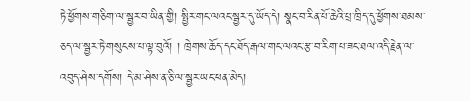ཏེ་ཕྱོགས་གཅིག་ལ་སྦྱར་བ་ཡིན་གྱི། སྤྱིར་གང་ལའང་སྦྱར་དུ་ཡོད་དེ། སྣང་བ་རིན་པོ་ཆེའི་པྲ་ཁྲིད་དུ་ཕྱོགས་ཐམས་ཅད་ལ་སྦྱར་ཏེ་གསུངས་པ་ལྟ་བུའོ། ། ཁྲེགས་ཆོད་དང་ཐོད་རྒལ་གང་ལའང་རྩ་བ་རིག་པ་ཟང་ཐལ་འདི་རྗེན་ལ་འབུད་ཤེས་དགོས། དེ་མ་ཤེས་ན་ཅི་ལ་སྦྱར་ཡང་ཕན་མེད།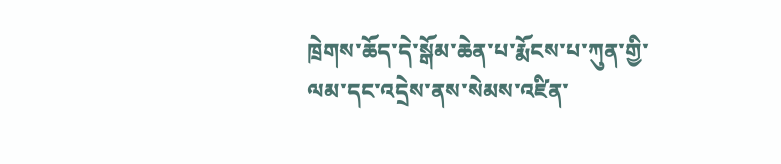ཁྲེགས་ཆོད་དེ་སྒོམ་ཆེན་པ་རྨོངས་པ་ཀུན་གྱི་ལམ་དང་འདྲེས་ནས་སེམས་འཛིན་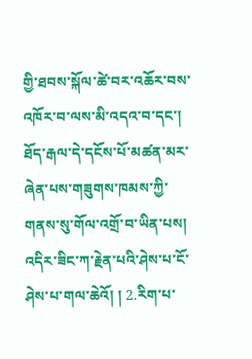གྱི་ཐབས་སྐོལ་ཚེ་བར་འཆོར་བས་འཁོར་བ་ལས་མི་འདའ་བ་དང་། ཐོད་རྒལ་དེ་དངོས་པོ་མཚན་མར་ཞེན་པས་གཟུགས་ཁམས་ཀྱི་གནས་སུ་གོལ་འགྲོ་བ་ཡིན་པས། འདིར་ཟིང་ཀ་རྗེན་པའི་ཤེས་པ་ངོ་ཤེས་པ་གལ་ཆེའོ། ། 2.རིག་པ་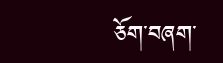ཅོག་བཞག་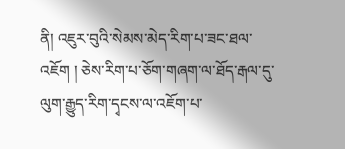ནི། འཇུར་བུའི་སེམས་མེད་རིག་པ་ཟང་ཐལ་འཇོག ། ཅེས་རིག་པ་ཅོག་གཞག་ལ་ཐོད་རྒལ་དུ་ལུག་རྒྱུད་རིག་དྭངས་ལ་འཇོག་པ་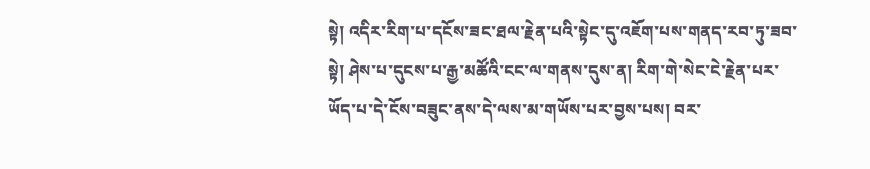སྟེ། འདིར་རིག་པ་དངོས་ཟང་ཐལ་རྗེན་པའི་སྟེང་དུ་འཇོག་པས་གནད་རབ་ཏུ་ཟབ་སྟེ། ཤེས་པ་དུངས་པ་རྒྱ་མཚོའི་ངང་ལ་གནས་དུས་ན། རིག་གེ་སེང་ངེ་རྗེན་པར་ཡོད་པ་དེ་ངོས་བཟུང་ནས་དེ་ལས་མ་གཡོས་པར་བྱས་པས། བར་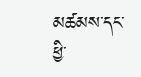མཚམས་དང་ཕྱི་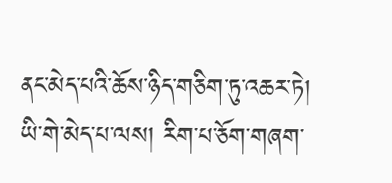ནང་མེད་པའི་ཆོས་ཉིད་གཅིག་ཏུ་འཆར་ཏེ། ཡི་གེ་མེད་པ་ལས། རིག་པ་ཅོག་གཞག་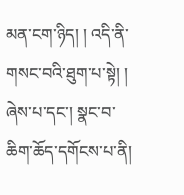མན་ངག་ཉིད། ། འདི་ནི་གསང་བའི་ཐུག་པ་སྟེ། ། ཞེས་པ་དང་། སྣང་བ་ཆིག་ཆོད་དགོངས་པ་ནི།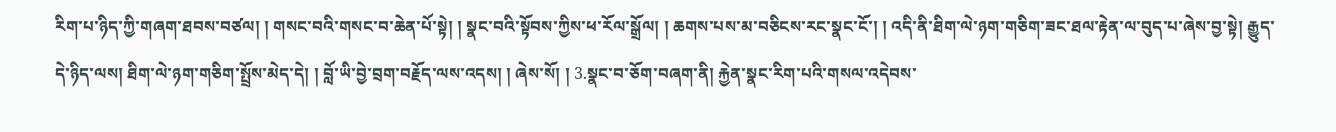རིག་པ་ཉིད་ཀྱི་གཞག་ཐབས་བཙལ། ། གསང་བའི་གསང་བ་ཆེན་པོ་སྟེ། ། སྣང་བའི་སྟོབས་ཀྱིས་ཕ་རོལ་སྒྲོལ། ། ཆགས་པས་མ་བཅིངས་རང་སྣང་ངོ་། ། འདི་ནི་ཐིག་ལེ་ཉག་གཅིག་ཟང་ཐལ་རྟེན་ལ་བུད་པ་ཞེས་བྱ་སྟེ། རྒྱུད་དེ་ཉིད་ལས། ཐིག་ལེ་ཉག་གཅིག་སྤྲོས་མེད་དེ། ། བློ་ཡི་བྱེ་བྲག་བརྗོད་ལས་འདས། ། ཞེས་སོ། ། 3.སྣང་བ་ཅོག་བཞག་ནི། རྐྱེན་སྣང་རིག་པའི་གསལ་འདེབས་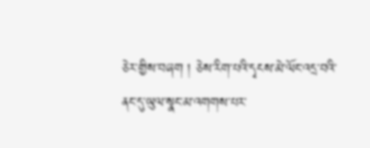ཅེར་གྱིས་བཞག ། ཅེས་རིག་པའི་དྭངས་མེ་ལོང་འདྲ་བའི་ནང་དུ་ཡུལ་སྣང་མ་འགགས་པར་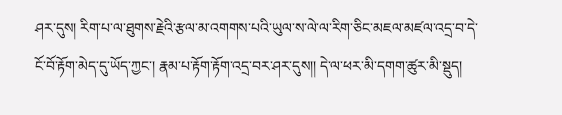ཤར་དུས། རིག་པ་ལ་ཐུགས་རྗེའི་རྩལ་མ་འགགས་པའི་ཡུལ་ས་ལེ་ལ་རིག་ཅིང་མཇལ་མཛལ་འདྲ་བ་དེ་ངོ་བོ་རྟོག་མེད་དུ་ཡོད་ཀྱང་། རྣམ་པ་རྟོག་རྟོག་འདྲ་བར་ཤར་དུས།། དེ་ལ་ཕར་མི་དགག་ཚུར་མི་སྡུད།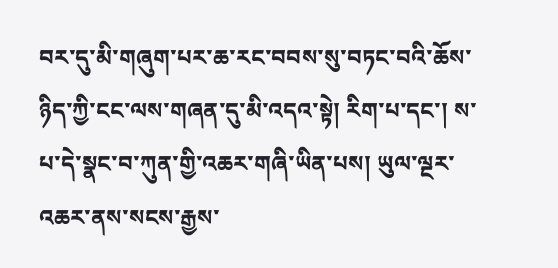བར་དུ་མི་གཞུག་པར་ཆ་རང་བབས་སུ་བཏང་བའི་ཆོས་ཉིད་ཀྱི་ངང་ལས་གཞན་དུ་མི་འདའ་སྟེ། རིག་པ་དང་། ས་པ་དེ་སྣང་བ་ཀུན་གྱི་འཆར་གཞི་ཡིན་པས། ཡུལ་ལྔར་འཆར་ནས་སངས་རྒྱས་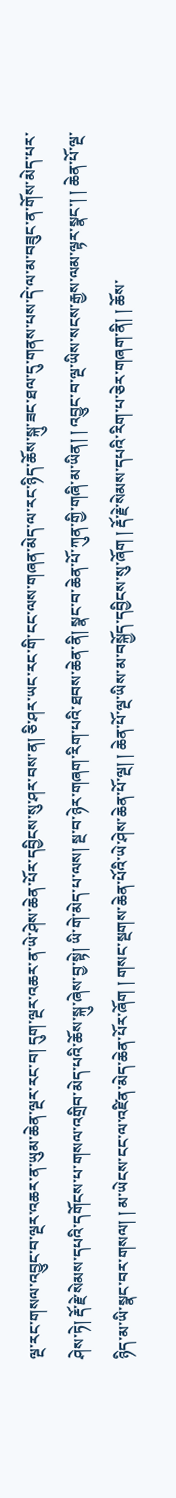ལྔ་རང་གསལ་འབྱུང་བ་ལྔར་འཆར་ན་ཡུམ་ཆེན་ལྔར་རང་བ། དུག་ལྔར་འཆར་ན་ཡེ་ཤེས་ཆེན་པོར་དབྱིངས་སུ་ཤར་བས་ན། ཅི་ཤར་ཡང་རང་གི་ངང་ལས་གཞན་མེད་ལ་རང་ཉིད་ཆོས་སྐུ་ཟང་ཐལ་དུ་གནས་པས་དེ་ལ་མ་བཟུང་ན་གོས་མེད་པར་ཤེས་ཏེ། རྡོ་རྗེ་སེམས་དཔའི་དགོངས་པ་གསལ་འགྲིབ་མེད་པའི་ཆོས་སྐུ་ཞེས་བྱ་སྟེ། ཡི་གེ་མེད་པ་ལས། སྔ་བ་ཉེར་གཞག་རིག་པའི་ཐབས་ཆེན་ནི། སྣང་བ་ཆེན་པོ་ཀུན་གྱི་གཞི་མ་ཡིན། ། འབྱུང་བ་ལྔ་ཡིས་སངས་རྒྱས་ལམ་ལྟར་སྣང་། ། ཆེན་པོ་ལྔ་ཉིད་མ་ཡི་སྣང་བར་གསལ། ། མ་ཡེངས་ངང་ལ་འཛིན་མེད་ཆེན་པོར་ཞོག ། གསང་སྔགས་ཆེན་པོའི་ཡེ་ཤེས་ཆེན་པོ་ལྔ། ། ཆེན་པོ་ལྔ་ཡིས་མ་བསྐྱོད་དབྱིངས་སུ་ཞོག ། རྡོ་རྗེ་སེམས་དཔའི་རིག་པ་ཅེར་གཞག་ནི། ། ཆོས་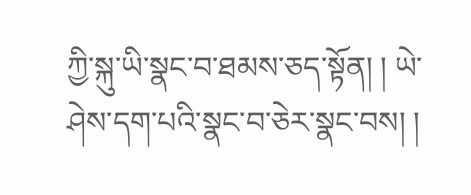ཀྱི་སྐུ་ཡི་སྣང་བ་ཐམས་ཅད་སྟོན། ། ཡེ་ཤེས་དག་པའི་སྣང་བ་ཅེར་སྣང་བས། །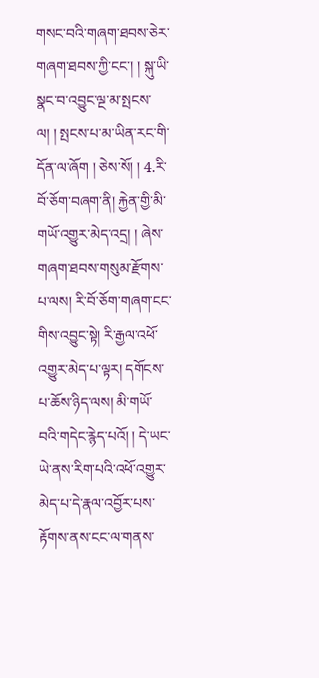གསང་བའི་གཞག་ཐབས་ཅེར་གཞག་ཐབས་ཀྱི་ངང་། ། སྐུ་ཡི་སྣང་བ་འབྱུང་ལྔ་མ་སྤངས་ལ། ། སྤངས་པ་མ་ཡིན་རང་གི་དོན་ལ་ཞོག ། ཅེས་སོ། ། 4.རི་བོ་ཅོག་བཞག་ནི། རྐྱེན་གྱི་མི་གཡོ་འགྱུར་མེད་འདྲ། ། ཞེས་གཞག་ཐབས་གསུམ་རྫོགས་པ་ལས། རི་བོ་ཅོག་གཞག་ངང་གིས་འབྱུང་སྟེ། རི་རྒྱལ་འཕོ་འགྱུར་མེད་པ་ལྟར། དགོངས་པ་ཆོས་ཉིད་ལས། མི་གཡོ་བའི་གདེང་རྙེད་པའོ། ། དེ་ཡང་ཡེ་ནས་རིག་པའི་འཕོ་འགྱུར་མེད་པ་དེ་རྣལ་འབྱོར་པས་རྟོགས་ནས་ངང་ལ་གནས་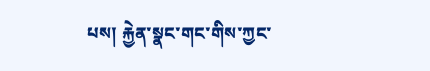པས། རྐྱེན་སྣང་གང་གིས་ཀྱང་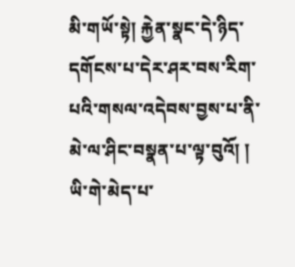མི་གཡོ་སྟེ། རྐྱེན་སྣང་དེ་ཉིད་དགོངས་པ་དེར་ཤར་བས་རིག་པའི་གསལ་འདེབས་བྱས་པ་ནི་མེ་ལ་ཤིང་བསྣན་པ་ལྟ་བུའོ། ། ཡི་གེ་མེད་པ་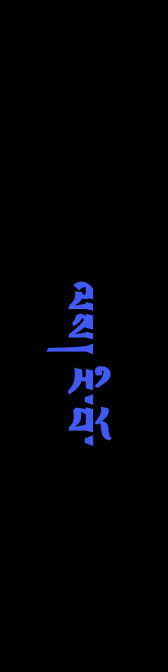ལས། རི་བོ་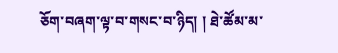ཅོག་བཞག་ལྟ་བ་གསང་བ་ཉིད། ། ཐེ་ཚོམ་མ་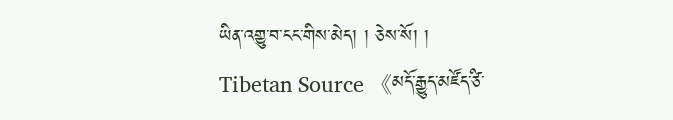ཡིན་འགྱུ་བ་ངང་གིས་མེད། ། ཅེས་སོ། །
Tibetan Source 《མདོ་རྒྱུད་མཛོད་ཙི་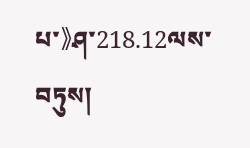པ་》ཤ་218.12ལས་བཏུས།